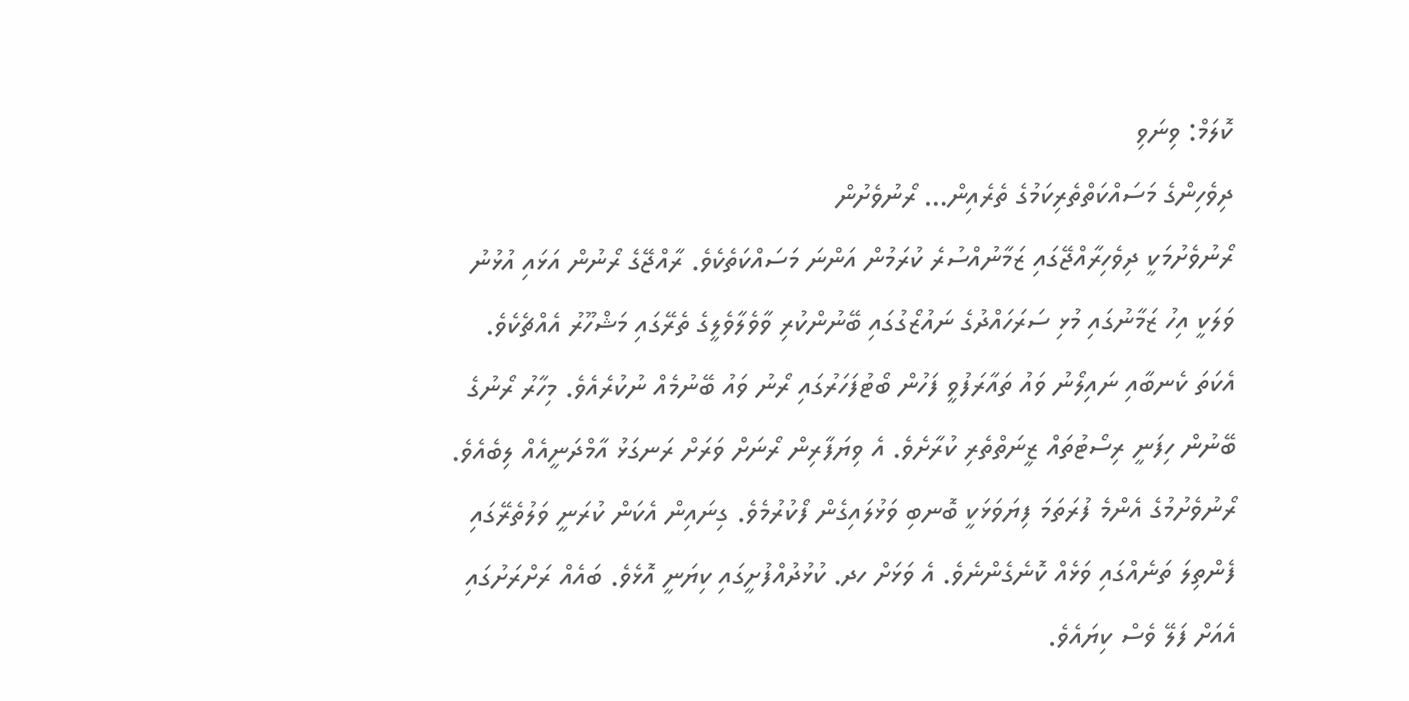ކޮލަމް: ވިނަވި
ދިވެހިންގެ މަސައްކަތްތެރިކަމުގެ ތެރެއިން… ރޯނުވެށުން
ރޯނުވެށުމަކީ ދިވެހިރާއްޖޭގައި ޒަމާނުއްސުރެ ކުރަމުން އަންނަ މަސައްކަތެކެވެ. ރާއްޖޭގެ ރޯނުން އަޅައި އުޅުނު ވަލަކީ އިހު ޒަމާނުގައި މުޅި ސަރަހައްދުގެ ނައުޒޯގުގައި ބޭނުންކުރި ވާވެލާވެލީގެ ތެރޭގައި މަޝްހޫރު އެއްޗެކެވެ. އެކަތަ ކެނބާއި ނައިލޯނު ވައު ތައާރަފުވީ ފަހުން ބޯޓުފަހަރުގައި ރޯނު ވައު ބޭނުމެއް ނުކުރެއެވެ. މިހާރު ރޯނުގެ ބޭނުން ހިފަނީ ރިސޯޓުތައް ޒީނަތްތެރި ކުރާށެވެ. އެ ވިޔަފާރިން ރޯނަށް ވަރަށް ރަނގަޅު އާމްދަނީއެއް ލިބެއެވެ.
ރޯނުވެށުމުގެ އެންމެ ފުރަތަމަ ފިޔަވަޅަކީ ބޮނބި ވަޅުލައިގެން ފޯކުރުމެވެ. ގިނައިން އެކަން ކުރަނީ ވަލުތެރޭގައި ފެންތިލަ ތަނެއްގައި ވަޅެއް ކޮނެގެންނެވެ. އެ ވަޅަށް ހދ. ކުޅުދުއްފުށީގައި ކިޔަނީ އޮޅެވެ. ބައެއް ރަށްރަށުގައި އެއަށް ފަލޭ ވެސް ކިޔައެވެ.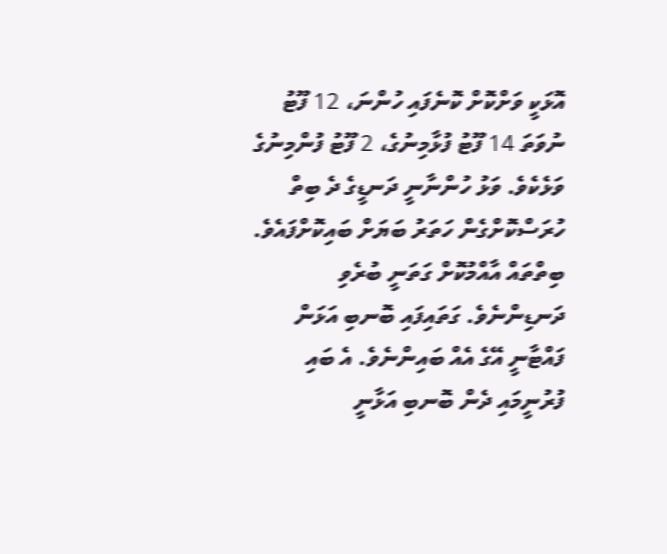އޮޅަކީ ވަށްކޮށް ކޮނެފައި ހުންނަ، 12 ފޫޓު ނުވަތަ 14 ފޫޓު ފުޅާމިނުގެ، 2 ފޫޓު ފުންމިނުގެ ވަޅެކެވެ. ވަޅު ހުންނާނީ ދަނޑީގެ ދެ ބިތް ހުރަސްކޮށްގެން ހަތަރު ބަޔަށް ބައިކޮށްފައެވެ. ބިތްތައް އާއްމުކޮށް ގަތަނީ ބުރެވި ދަނޑިންނެވެ. ގަތައިފައި ބޮނބި އަޅަން ފައްޓާނީ އޭގެ އެއް ބައިންނެވެ. އެ ބައި ފުރުނީމައި ދެން ބޮނބި އަޅާނީ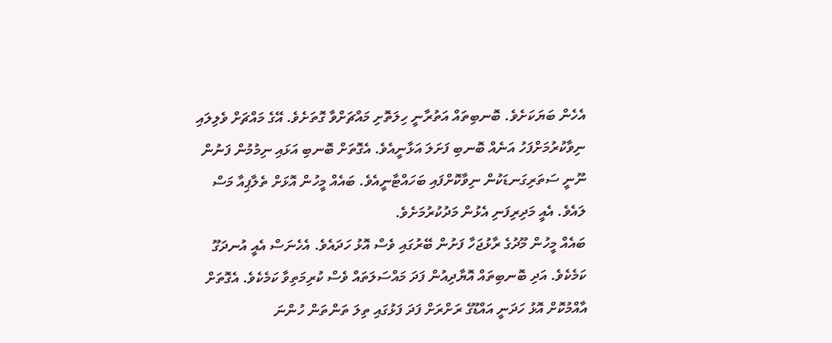އެހެން ބަޔަކަށެވެ. ބޮނބިތައް އަތުރާނީ ހިލަތޮށި މައްޗަށްވާ ގޮތަށެވެ. އޭގެ މައްޗަށް ވެލިލައި ނިވާކުރުމަށްފަހު އަނެއް ބޮނބި ފަށަލަ އަޅާނީއެވެ. އެގޮތަށް ބޮނބި އަޅައި ނިމުމުން ފަނުން ނޫނީ ސަތަރިގަނޑަކުން ނިވާކޮށްފައި ބަހައްޓާނީއެވެ. ބައެއް މީހުން އޮޅަށް ތެލާޕިއާ މަސް ލައެވެ. އެއީ މަދިރިފަނި އެޅުން މަދުކުރުމަށެވެ.
ބައެއް މީހުން މޫދުގެ ރާޅުޖަހާ ފަށުން ބޭރުގައި ވެސް އޮޅު ހަދައެވެ. އެހެނަސް އެއީ އުނދަގޫ ކަމެކެވެ. އަދި ބޮނބިތައް އޮޔާދިއުން ފަދަ މައްސަލަތައް ވެސް ކުރިމަތިވާ ކަމެކެވެ. އެގޮތަށް އާއްމުކޮށް އޮޅު ހަދަނީ އައްޑޫގެ ރަށްރަށް ފަދަ ފަޅުގައި ތިލަ ތަންތަން ހުންނަ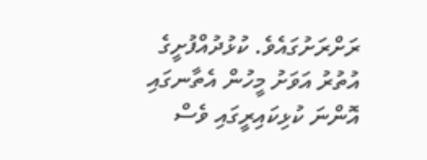ރަށްރަށުގައެވެ. ކުޅުދުއްފުށީގެ އުތުރު އަވަށު މީހުން އެތާނގައި އޮންނަ ކުޅިކައިރީގައި ވެސް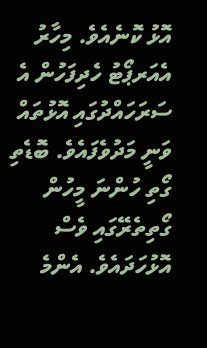އޮޅު ކޮނެއެވެ. މިހާރު އެއަރޕޯޓު ހެދިފަހުން އެ ސަރަހައްދުގައި އޮޅުތައް ވަނީ މަދުވެފައެވެ. ބޮޑެތި ގޯތި ހުންނަ މީހުން ގޯތިތެރޭގައި ވެސް އޮޅުހަދައެވެ. އެންމެ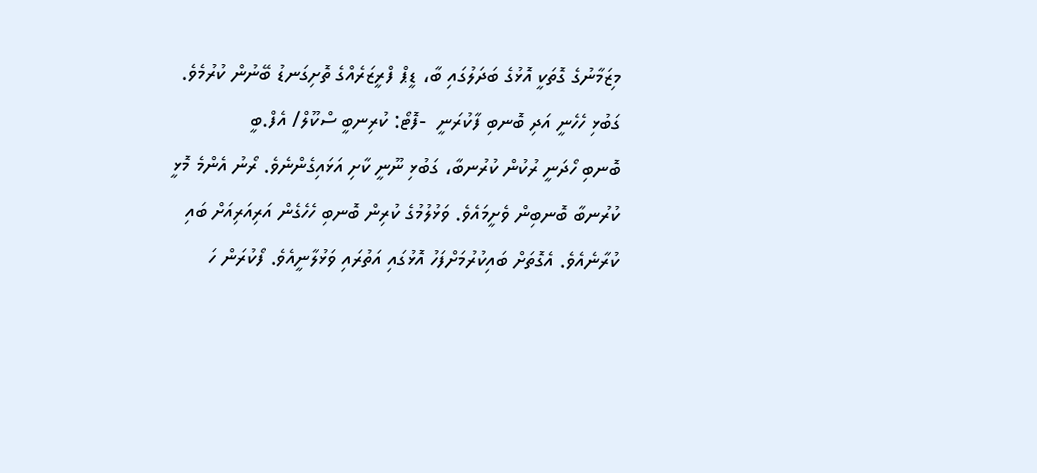މިޒަމާނުގެ ގޮތަކީ އޮޅުގެ ބަދަލުގައި ބާ، ޑީޕް ފްރީޒަރެއްގެ ތޮށިގަނޑު ބޭނުން ކުރުމެވެ.
ގަބުޅި ހެހެނީ އަދި ބޮނބި ފާކުރަނީ  -ފޮޓޯ: ކުރިނބީ ސްކޫލް/ އެފް.ބީ
ބޮނބި ހޯދަނީ ރުކުން ކުރުނބާ، ގަބުޅި ނޫނީ ކާށި އަޅައިގެންނެވެ. ރޯނު އެންމެ މޮޅީ ކުރުނބާ ބޮނބިން ވެށީމައެވެ. ވަޅުލުމުގެ ކުރިން ބޮނބި ހެހެގެން އަރިއަރިއަށް ބައި ކުރާނެއެވެ. އެގޮތަށް ބައިކުރުމަށްފަހު އޮޅުގައި އަތުރައި ވަޅުލާނީއެވެ. ފޯކުރަން ހަ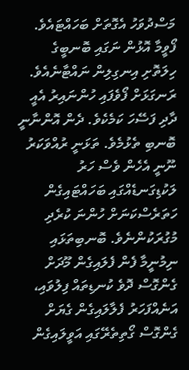މަސްދުވަހު އެގޮތަށް ބަހައްޓައެވެ. ފޯވީމާ އޮޅުން ނަގައި ބޮނބީގެ ހިލަތޮށި އިނގިލިން ނައްޓާނެއެވެ. ރަނގަޅަށް ފޯވެފައި ހުންނައިރު އެއީ ދާދި ފަސޭހަ ކަމެކެވެ. ދެން އޮންނާނީ ބޮނބި ތެޅުމެވެ. ތަޅަނީ ރުއްވަކަރު ނޫނީ އެހެން ވެސް ހަރު ލަކުޑިގަނޑެއްގައި ބަހައްޓައިގެން ހަތަރެސްކަނަށް ހުންނަ ކުރެދި މުގުރަކުންނެވެ. ބޮނބިތަޅައި ނިމުނީމާ ފެން ފެލައިގެން މޫދަށް ގެންގޮސް ދޮވެ ކުނޑިތައް ފިލުވައި، އަނެއްފަހަރު ފެލާލައިގެން ގެޔަށް ގެންގޮސް ގޯތިތެރޭގައި އަވީލައިގެން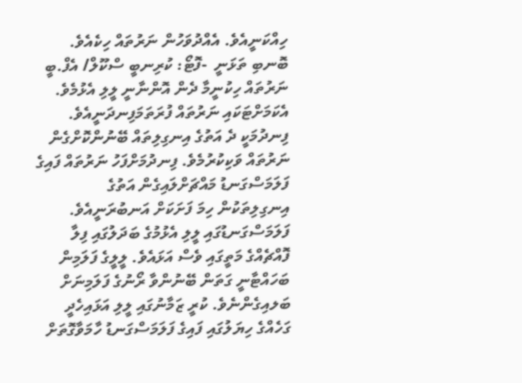ހިއްކަނީއެވެ. އެއްދުވަހުން ނަރުތައް ހިކެއެވެ.
ބޮނބި ތަޅަނީ  -ފޮޓޯ: ކުރިނބީ ސްކޫލް/ އެފް.ބީ
ނަރުތައް ހިކުނީމާ ދެން އޮންނާނީ ލީލި އެޅުމެވެ. އެކަމަށްޓަކައި ނަރުތައް ފުރަތަމަފިނދަނީއެވެ. ފިނދުމަކީ ދެ އަތުގެ އިނގިލިތައް ބޭނުންކޮށްގެން ނަރުތައް ވަކިކުރުމެވެ. ފިނދުމަށްފަހު ނަރުތައް ފައިގެ ފަލަމަސްގަނޑު މައްޗަށްލައިގެން އަތުގެ އިނގިލިތަކުން ހިމަ ފަށަކަށް އަނބުރަނީއެވެ. ފަލަމަސްގަނޑުގައި ލީލި އެޅުމުގެ ބަދަލުގައި ފިލާ ފޮއްޗެއްގެ މަތީގައި ވެސް އަޅައެވެ. ލީލީގެ ފަލަމިން ބަހައްޓާނީ ގަތަން ބޭނުންވާ ރޯނުގެ ފަލަމިނަށް ބަލއިގެންނެވެ. ކުރީ ޒަމާނުގައި ލީލި އަޅައިހެދީ ގަހެއްގެ ހިޔަލުގައި ފައިގެ ފަލަމަސްގަނޑު ހާމަވާގޮތަށް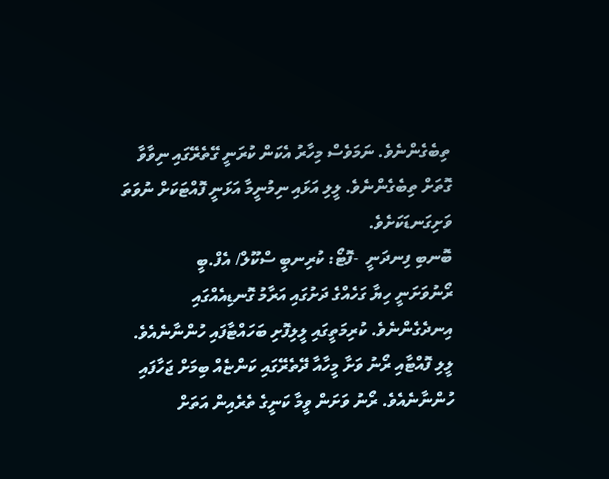ތިބެގެންނެވެ. ނަމަވެސް މިހާރު އެކަން ކުރަނީ ގޭތެރޭގައި ނިވާވާ ގޮތަށް ތިބެގެންނެވެ. ލީލި އަޅައި ނިމުނީމާ އަޅަނީ ފޮއްޓަކަށް ނުވަތަ ވަށިގަނޑަކަށެވެ.
ބޮނބި ފިނދަނީ  -ފޮޓޯ: ކުރިނބީ ސްކޫލް/ އެފް.ބީ
ރޯނުވަށަނީ ހިޔާ ގަހެއްގެ ދަށުގައި އަރާމު ގޮނޑިއެއްގައި އިނދެގެންނެވެ. ކުރިމަތީގައި ލީލިފޮށި ބަހައްޓާފައި ހުންނާނެއެވެ. ލީލި ފޮއްޓާއި ރޯނު ވަށާ މީހާއާ ދޭތެރޭގައި ކަންޏެއް ބިމަށް ޖަހާފައި ހުންނާނެއެވެ. ރޯނު ވަށަން ވީމާ ކަނީގެ ތެރެއިން އަތަށް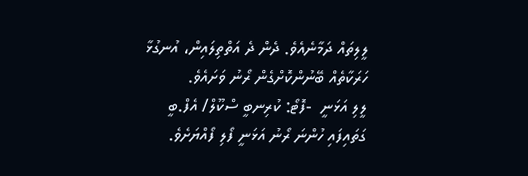ލީލިތައް ދަމާނެއެވެ. ދެން ދެ އަތްތިލައިން، އުނގުޅާ ހަރަކާތެއް ބޭނުންކޮށްގެން ރޯނު ވަށައެވެ.
ލީލި އަޅަނީ  -ފޮޓޯ: ކުރިނބީ ސްކޫލް/ އެފް.ބީ
ގަތައިފައި ހުންނަ ރޯނު އަޅަނީ ފޯލި ފޯއްޔަށެވެ.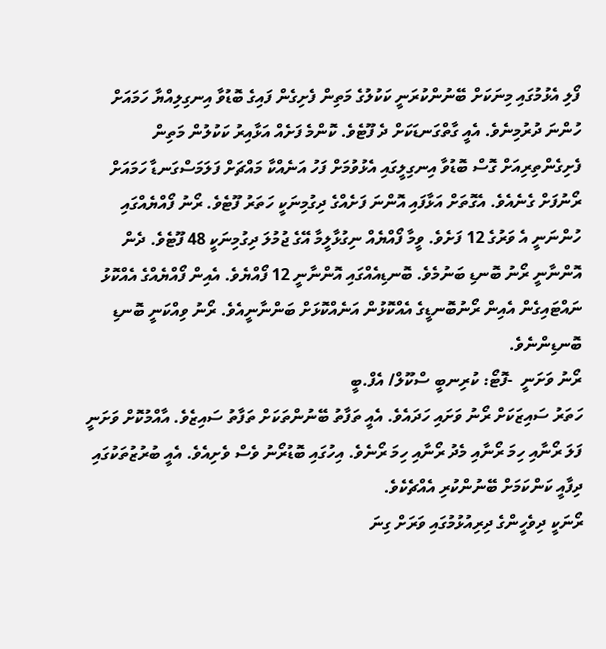ފޯލި އެޅުމުގައި މިނަކަށް ބޭނުންކުރަނީ ކަކުލުގެ މަތިން ފެށިގެން ފައިގެ ބޮޑުވާ އިނގިލިއްޔާ ހަމައަށް ހުންނަ ދުރުމިނެވެ. އެއީ ގާތްގަނޑަކަށް ދެ ފޫޓެވެ. ކޮންމެ ފަށެއް އަޅާއިރު ކަކުލުން މަތިން ފެށިގެންތިރިއަށް ގޮސް ބޮޑުވާ އިނގިލީގައި އެޅުވުމަށް ފަހު އަނެއްކާ މައްޗަށް ފަލަމަސްގަނޑާ ހަމައަށް ރޯނުފަށް ގެނެއެވެ. އެގޮތަށް އަޅާފައި އޮންނަ ފަށެއްގެ ދިގުމިނަކީ ހަތަރު ފޫޓެވެ. ރޯނު ފޯއްޔެއްގައި ހުންނަނީ އެ ވަރުގެ 12 ފަށެވެ. ވީމާ ފޯއްޔެއް ނިގުޅާލީމާ އޭގެ ޖުމުލަ ދިގުމިނަކީ 48 ފޫޓެވެ. ދެން އޮންނާނީ ރޯނު ބޮނޑި ބަނުމެވެ. ބޮނޑިއެއްގައި އޮންނާނީ 12 ފޯއްޔެވެ. އެއިން ފޯއްޔެއްގެ އެއްކޮޅު ނައްޓައިގެން އެއިން ރޯނުބޮނޑީގެ އެއްކޮޅުން އަނެއްކޮޅަށް ބަންނާނީއެވެ. ރޯނު ވިއްކަނީ ބޮނޑި ބޮނޑިންނެވެ.
ރޯނު ވަށަނީ  -ފޮޓޯ: ކުރިނބީ ސްކޫލް/ އެފް.ބީ
ހަތަރު ސައިޒަކަށް ރޯނު ވަށައި ހަދައެވެ. އެއީ ތަފާތު ބޭނުންތަކަށް ތަފާތު ސައިޒެވެ. އާއްމުކޮށް ވަށަނީ ފަލަ ރޯނާއި ހިމަ ރޯނާއި މެދު ރޯނާއި ހިމަ ރޯނެވެ. އިހުގައި ބޮޑުރޯނު ވެސް ވެށިއެވެ. އެއީ ބުރުޒުތަކުގައި ދިފާއީ ކަންކަމަށް ބޭނުންކުރި އެއްޗެކެވެ.
ރޯނަކީ ދިވެހީންގެ ދިރިއުޅުމުގައި ވަރަށް ގިނަ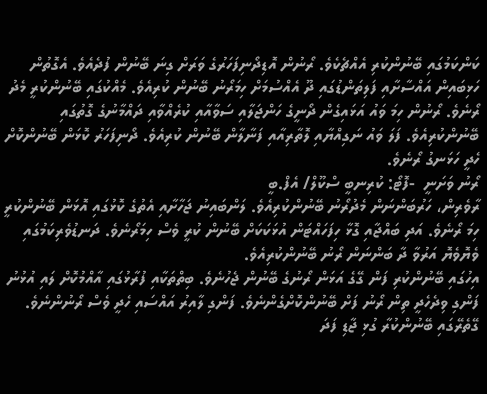ކަންކަމުގައި ބޭނުންކުރި އެއްޗެކެވެ. ރޯނުން އޮޑިދޯނިފަހަރުގެ ވަރަށް ގިނަ ބޭނުން ފުދެއެވެ. އެގޮތުން ހަޅިބައިން އައްސާށާއި ފަލިތަންޑުގައި ދޫ އެއްސުމަށް ހިމަރޯނު ބޭނުން ކުރިއެވެ. މެއްކުގައި ބޭނުންކުރީ މެދު ރޯނެވެ. ރޯނުން ހިމަ ވައު އަޅައިގެން ދޯނީގެ ހަންޖަލާއި ސަވާއާއި ކުރެއްވާއި ދައްމާނުގެ ގޮތުގައި ބޭނުންކުރިއެވެ. ފަލަ ވައު ނަގިއްޔާއި ލޮތާރިއާއި ފަނާލާން ބޭނުން ކުރިއެވެ. ދޯނިފަހަރު ކޮޅަން ބޭނުންކޮށް ހެދީ ހަޅަނގު ރޯނެވެ.
ރޯނު ވަށަނީ  -ފޮޓޯ: ކުރިނބީ ސްކޫލް/ އެފް.ބީ
ރާވެރިން، ހަރުބަންނަން މެދުރޯނު ބޭނުންކުރިއެވެ. ލަންބައިނު ޖަހާށާއި އެތުގެ ކޮޅުގައި އޮޅަން ބޭނުންކުރީ ހިމަ ރޯނެވެ. އަދި ބައްޖާއި ގޮޅާ ހިފަހައްޓަން އުޅަކަކަށް ބޭނުން ކުރީ ވެސް ހިމަރޯނެވެ. ދަނޑުވެރިކަމުގައި ވެޔޮވެޔޮ އަރުވާ ދާ ބަންނަން ރޯނު ބޭނުންކުރިއެވެ.
އިހުގައި ބޭނުންކުރި ފަން ގޭގެ އަޅަން ރޯނުގެ ބޭނުން ޖެހުނެވެ. ބިތްތަކާއި ފުރާޅުގައި އާއްމުކޮށް ލައި އުޅުނު ފަންގި ވިދެހެދީ ތިން ރޯނު ފަށް ބޭނުންކޮށްގެންނެވެ. ފަންގި ލާއިރު އައްސައި ހެދީ ވެސް ރޯނުންނެވެ. ގޭތެރޭގައި ބޭނުންކުރާ ގުޅި ޖާޑި ފަދަ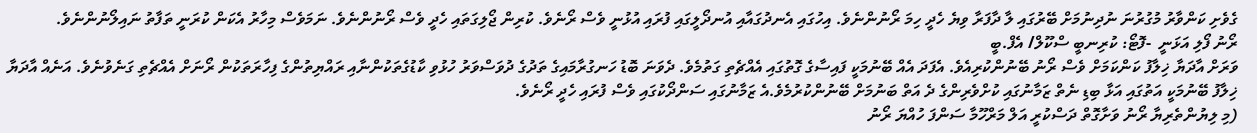ގެވެށި ކަންވާރު މުގުރުނަ ނުދިނުމަށް ބޭރުގައި ލާ ދާފަރާ ވިޔެ ހެދީ ހިމަ ރޯނުންނެވެ. އިހުގައި އެނދުގައާއި އުނދޯލީގައި ފުރައި އުޅުނީ ވެސް ރޯނެވެ. ކުރިން ޖޯލިގަތައި ހެދީ ވެސް ރޯނުންނެވެ. ނަމަވެސް މިހާރު އެކަން ކުރަނީ ތަފާތު ނައިލޯނުންނެވެ.
ރޯނު ފޯލި އަޅަނީ  -ފޮޓޯ: ކުރިނބީ ސްކޫލް/ އެފް.ބީ
ވަރަށް އާދަޔާ ޚިލާފު ކަންކަމަށް ވެސް ރޯނު ބޭނުންކުރިއެވެ. އެފަދަ އެއް ބޭނުމަކީ ފައިސާގެ ގޮތުގައި އެއްޗެތި ގަތުމެވެ. ދެވަނަ ބޮޑު ހަނގުރާމައިގެ ތަދުގެ ދުވަސްވަރު ހުޅުވި ކާޑުގެތަކުންނާއި ރައްޔިތުންގެ ފިހާރަތަކުން ރޯނަށް އެއްޗެތި ގަނެވުނެވެ. އަނެއް އާދަޔާ ޚިލާފު ބޭނުމަކީ އަތުގައި އަޅާ ބިޑި ނެތް ޒަމާނުގައި ކުށްވެރިންގެ ދެ އަތް ބަނުމަށް ބޭނުންކުރުމެވެ.އެ ޒަމާނުގައި ސަންދޯކުގައި ވެސް ފުރައި ހެދީ ރޯނެވެ.
(މި ލިޔުންތެރިޔާ ރޯނު ވަށާގޮތް ދަސްކުރީ އަލް މަރްހޫމާ ސަންފަ ހުއްޔަ ރޯނު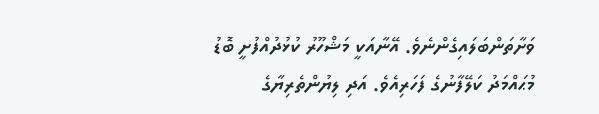ވަށާތަންބަލައިގެންނެވެ. އޭނާއަކީ މަޝްހޫރު ކުޅުދުއްފުށީ ބޮޑު މުޙައްމަދު ކަލޭފާނުގެ ފަހަރިއެވެ. އަދި ލިޔުންތެރިޔާގެ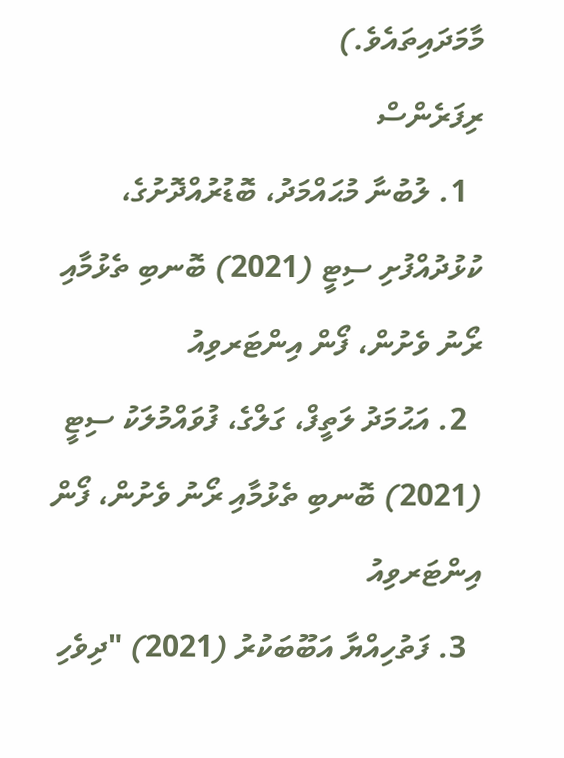މާމަދައިތައެވެ.)
ރިފަރެންސް
  1. ލުބުނާ މުޙައްމަދު، ބޮޑުރުއްދޮށުގެ، ކުޅުދުއްފުށި ސިޓީ (2021) ބޮނބި ތެޅުމާއި ރޯނު ވެށުން، ފޯން އިންޓަރވިއު
  2. އަޙުމަދު ލަތީފް، ގަލްގެ، ފުވައްމުލަކު ސިޓީ (2021) ބޮނބި ތެޅުމާއި ރޯނު ވެށުން، ފޯން އިންޓަރވިއު
  3. ފަތުހިއްޔާ އަބޫބަކުރު (2021) "ދިވެހި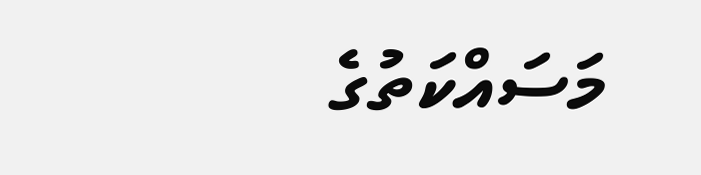މަސައްކަތުގެ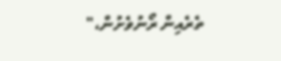ތެރެއިން ރޯނުވެށުން،"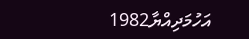އަހުމަދިއްޔާ1982